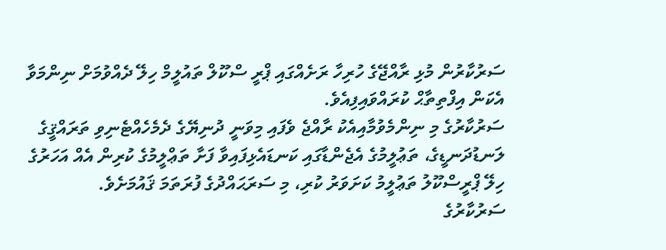ސަރުކާރުން މުޅި ރާއްޖޭގެ ހުރިހާ ރަށެއްގައި ޕްރީ ސްކޫލް ތައުލީމް ހިލޭ ދެއްވުމަށް ނިންމަވާ އެކަން އިފްތިތާޙް ކުރައްވައިފިއެވެ.
ސަރުކާރުގެ މި ނިންމެވުމާއިއެކު ރާއްޖެ ވެފައި މިވަނީ ދުނިޔޭގެ ދެމެހެއްޓެނިވި ތަރައްޤީގެ ލަނޑުދަނޑީގެ، ތަޢުލީމުގެ އެޖެންޑާގައި ކަނޑައެޅިފައިވާ ފަށާ ތަޢްލީމުގެ ކުރިން އެއް އަހަރުގެ ހިލޭ ޕްރީސްކޫލު ތަޢުލީމު ކަށަވަރު ކުރި، މި ސަރަޙައްދުގެ ފުރަތަމަ ޤައުމަށެވެ.
ސަރުކާރުގެ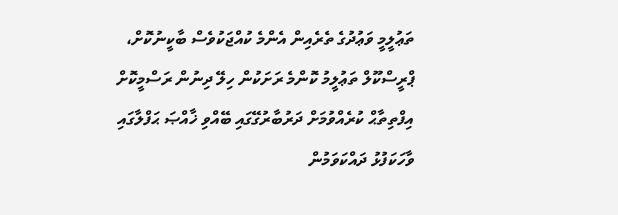ތަޢުލީމީ ވަޢުދުގެ ތެރެއިން އެންމެ ކުއްޖަކުވެސް ބާކީނުކޮށް، ޕްރީސްކޫލް ތަޢުލީމު ކޮންމެ ރަށަކުން ހިލޭ ދިނުން ރަސްމީކޮށް އިފްތިތާޙް ކުރެއްވުމަށް ދަރުބާރުގޭގައި ބޭއްވި ޚާއްޞަ ޙަފްލާގައި ވާހަކަފުޅު ދައްކަވަމުން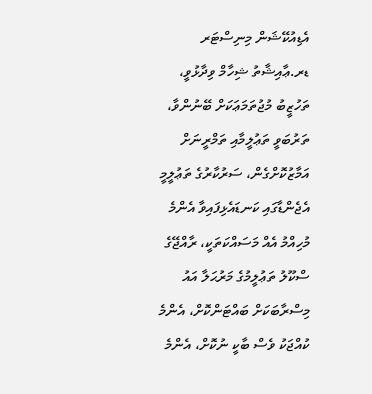އެޑިއުކޭޝަން މިނިސްޓަރ ޑރ.ޢާއިޝާތު ޝިހާމް ވިދާޅުވީ، ތަހުޒީބު މުޖުތަމަޢަކަށް ބޭނުންވާ، ތަރުބަވީ ތަޢުލީމާއި ތަމްރީނަށް އަމާޒުކޮށްގެން، ސަރުކާރުގެ ތަޢުލީމީ އެޖެންޑާގައި ކަނޑައެޅިފައިވާ އެންމެ މުހިއްމު އެއް މަސައްކަތަކީ، ރާއްޖޭގެ ސްކޫލު ތަޢުލީމުގެ މަރުޙަލާ އައު މިސްރާބަކަށް ބައްޓަންކޮށް، އެންމެ ކުއްޖަކު ވެސް ބާކީ ނުކޮށް، އެންމެ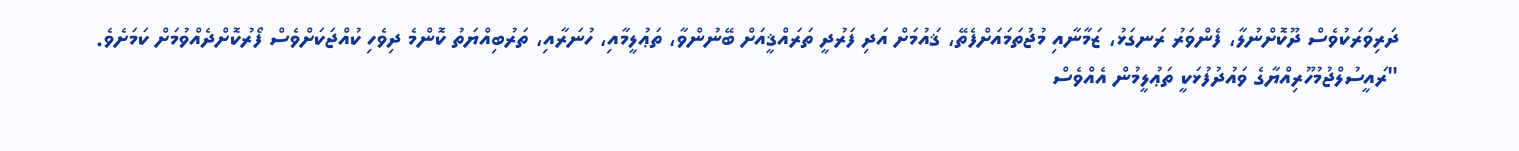ދަރިވަރަކުވެސް ދޫކޮށްނުލާ، ފެންވަރު ރަނގަޅު، ޒަމާނާއި މުޖުތަމައަށްފެތޭ، ޤައުމަށް އަދި ފަރުދީ ތަރައްޤީއަށް ބޭނުންވާ، ތަޢުލީމާއި، ހުނަރާއި، ތަރުބިއްޔަތު ކޮންމެ ދިވެހި ކުއްޖަކަށްވެސް ފޯރުކޮށްދެއްވުމަށް ކަމަށެވެ.
"ރައީސުލްޖުމުހޫރިއްޔާގެ ވައުދުފުޅަކީ ތަޢުލީމުން އެއްވެސް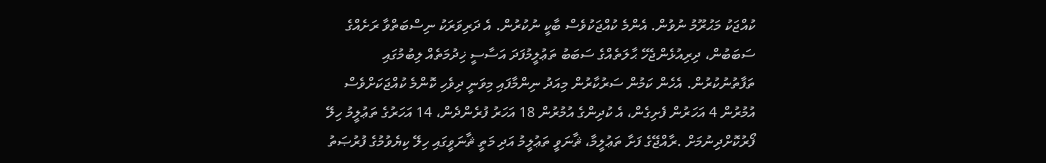ކުއްޖަކު މަޙުރޫމު ނުވުން. އެންމެ ކުއްޖަކުވެސް ބާކީ ނުކުރުން. އެ ދަރިވަރަކު ނިސްބަތްވާ ރަށެއްގެ ސަބަބުން، ދިރިއުޅެންޖެހޭ ޙާލަތެއްގެ ސަބަބު ތަޢުލީމުފަދަ އަސާސީ ޚިދުމަތެއް ލިބުމުގައި ތަފާތުނުކުރުން. އެހެން ކަމުން ސަރުކާރުން މިއަދު ނިންމާފައި މިވަނީ ދިވެހި ކޮންމެ ކުއްޖަކަށްވެސް އުމުރުން 4 އަހަރުން ފެށިގެން، އެ ކުދިންގެ އުމުރުން 18 އަހަރު ފުރެންދެން، 14 އަހަރުގެ ތަޢުލީމު ހިލޭ ފޯރުކޮށްދިނުމަށް .ރާއްޖޭގެ ފަށާ ތަޢުލީމާ، ޘާނަވީ ތަޢުލީމު އަދި މަތީ ޘާނަވީގައި ހިލޭ ކިޔެވުމުގެ ފުރުޞަތު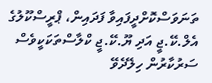ތަނަވަސްކޮށްދީފައިވާ ފަދައިން، ޕްރީސްކޫލުގެ އެލް.ކޭ.ޖީ އަދި ޔޫ.ކޭ.ޖީ ކްލާސްތަކަކީވެސް ސަރުކާރުން ހިލޭދެވޭ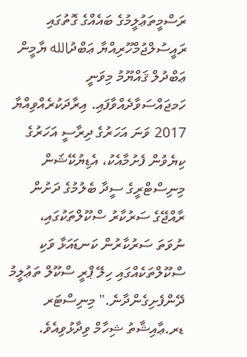ރަސްމީތަޢުލީމުގެ ބައެއްގެ ގޮތުގައި ރައީސުލްޖުމްހޫރިއްޔާ ޢަބްދުالله ޔާމީން ޢަބްދުލް ޤައްޔޫމު މިވަނީ ހަމޖައްސަވާދެއްވާފައި. އިރާދަކުރެއްވިއްޔާ 2017 ވަނަ އަހަރުގެ ދިރާސީ އަހަރުގެ ކިޔެވުން ފެށުމާއެކު، އެޑިޔުކޭޝަން މިނިސްޓްރީގެ ސީދާ ބެލުމުގެ ދަށުން ރާއްޖޭގެ ސަރުކާރު ސްކޫލްތަކުގައި، ނުވަތަ ސަރުކާރުން ކަނޑައަޅާ ވަކި ސްކޫލްތަކެއްގައި ހިލޭ ޕްރީ ސްކޫލް ތަޢުލީމު ދޭންފެށިގެންދާނެ." މިނިސްޓަރ ޑރ.ޢާއިޝާތު ޝިހާމް ވިދާޅުވިއެވެ.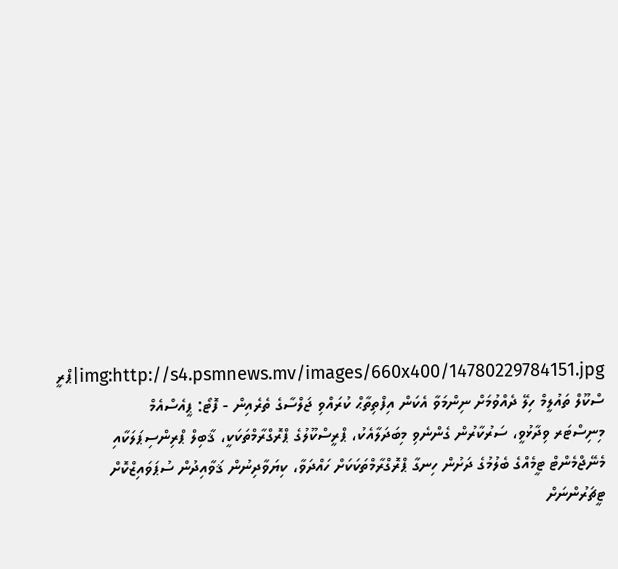img:http://s4.psmnews.mv/images/660x400/14780229784151.jpg|ޕްރީ ސްކޫލް ތައުލީމް ހިލޭ ދެއްވުމަށް ނިންމަވާ އެކަން އިފްތިތާޙް ކުރައްވި ޖަލްސާގެ ތެރެއިން - ފޮޓޯ: ޕީއެސްއެމް
މިނިސްޓަރ ވިދާޅުވީ، ސަރުކާރުން ގެންނެވި މިބަދަލާއެކު، ޕްރީސްކޫލުގެ ޕްރޮގްރާމްތަކަކީ، ޤާބިލް ޕްރިންސިޕަލަކާއި މެނޭޖްމެންޓް ޓީމެއްގެ ބެލުމުގެ ދަށުން ހިނގާ ޕްރޮގްރާމްތަކަކަށް ހައްދަވާ، ކިޔަވާދިނުން ޤަވާއިދުން ސުޕަވައިޒްކޮށް ޓީޗަރުންނަށް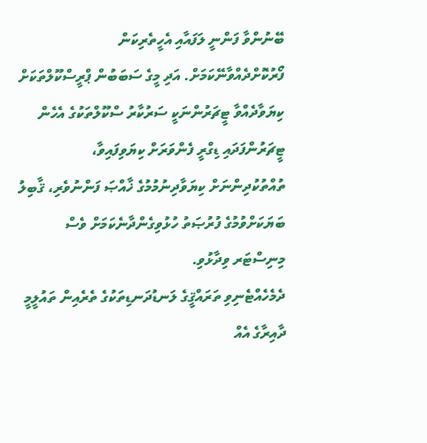ބޭނުންވާ ފަންނީ ލަފައާއި އެހީތެރިކަން ފޯރުކޮށްދެއްވާނޭކަމަށް. އަދި މީގެ ސަބަބުން ޕްރީސްކޫލްތަކަށް ކިޔަވާދެއްވާ ޓީޗަރުންނަކީ ސަރުކާރު ސްކޫލްތަކުގެ އެހެން ޓީޗަރުންފަދައި ޑިގްރީ ފެންވަރަށް ކިޔަވިފައިވާ، ތުއްތުކުދިންނަށް ކިޔަވާދިނުމުމުގެ ޚާއްޞަ ފަންނުވެރި، ޤާބިލު ބަޔަކަށްވުމުގެ ފުރުޞަތު ހުޅުވިގެންދާނެކަމަށް ވެސް މިނިސްޓަރ ވިދާޅުވި.
ދެމެހެއްޓެނިވި ތަރައްޤީގެ ލަނޑުދަނޑިތަކުގެ ތެރެއިން ތައުލީމީ ދާއިރާގެ އެއް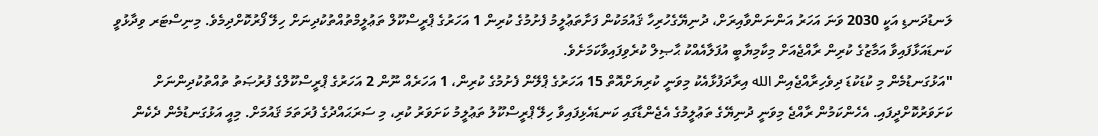ލަނޑުދަނޑި އަކީ 2030 ވަނަ އަހަރު އަންނަންވާއިރަށް، ދުނިޔޭގެހުރިހާ ޤައުމަކުން ފަށާތަޢުލީމު ފެށުމުގެ ކުރިން 1 އަހަރުގެ ޕްރީސްކޫލް ތަޢުލީމްތުއްތުކުދިނަށް ހިލޭ ފޯރުކޮށްދިމެވެ. މިނިސްޓަރ ވިދާޅުވީ ކަނޑައަޅާފައިވާ އަމާޒުގެ ކުރިން ރާއްޖެއަށް މިކާމިޔާބީ އުފަލާއެއްކު ޙާޞިލް ކުރެވިފައިވާކަމަށެވެ.
"އަޅުގަނޑުމެން މި ކުޑަކުޑަ ދިވެހިރާއްޖެއިން الله އިރާދަފުޅާއެކު މިވަނީ ކުރިޔަށްއޮތް 15 އަހަރުގެ ޕްލޭން ފެށުމުގެ ކުރިން، 1 އަހަރެއް ނޫން 2 އަހަރުގެ ޕްރީސްކޫލްގެ ފުރުޞަތު ތުއްތުކުދިންނަށް ކަށަވަރުކޮށްދީފައި. އެހެންކަމުން ރާއްޖެ މިވަނީ ދުނިޔޭގެ ތަޢުލީމުގެ އެޖެންޑާގައި ކަނޑައެޅިފައިވާ ހިލޭ ޕްރީސްކޫލު ތަޢުލީމު ކަށަވަރު ކުރި، މި ސަރަޙައްދުގެ ފުރަތަމަ ޤައުމަށް. މިއީ އަޅުގަނޑުމެން ދެކެން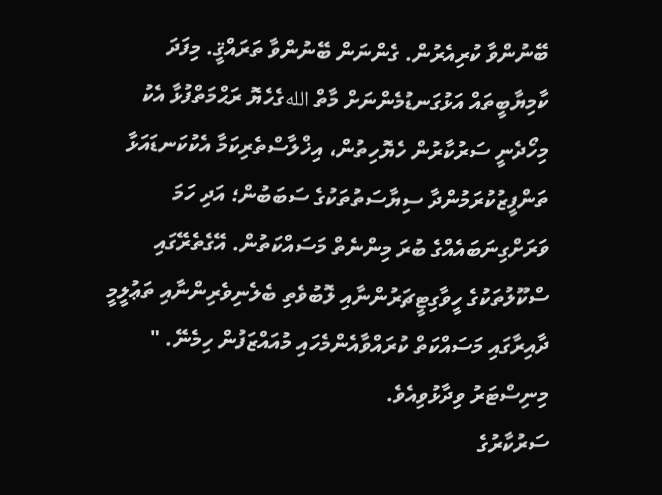ބޭނުންވާ ކުރިއެރުން. ގެންނަން ބޭނުންވާ ތަރައްޤީ. މިފަދަ ކާމިޔާބީތައް އަޅުގަނޑުމެންނަށް މާތް اللهގެހެޔޮ ރަޙްމަތްފުޅާ އެކު މިހޯދެނީ ސަރުކާރުން ހެޔޮހިތުން، އިޚްލާސްތެރިކަމާ އެކުކަނޑައަޅާ ތަންފީޒުކުރަމުންދާ ސިޔާސަތުތަކުގެ ސަބަބުން؛ އަދި ހަމަ ވަރަށްގިނަބައެއްގެ ބުރަ މިންނެތް މަސައްކަތުން. އޭގެތެރޭގައި ސްކޫލުތަކުގެ ހީވާގިޓީޗަރުންނާއި ލޮބުވެތި ބެލެނިވެރިންނާއި ތަޢުލީމީ ދާއިރާގައި މަސައްކަތް ކުރައްވާއެންމެހައި މުއައްޒަފުން ހިމެނޭ. " މިނިސްޓަރު ވިދާޅުވިއެވެ.
ސަރުކާރުގެ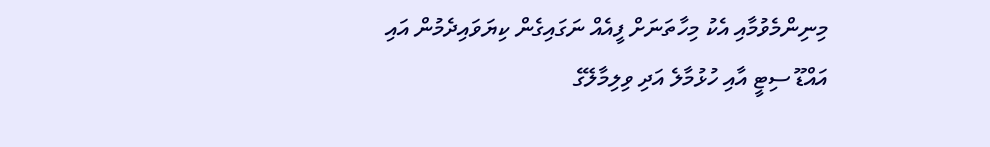މިނިންމެވުމާއި އެކު މިހާތަނަށް ފީއެއް ނަގައިގެން ކިޔަވައިދެމުން އައި އައްޑޫ ސިޓީ އާއި ހުޅުމާލެ އަދި ވިލިމާލޭގެ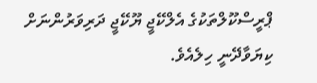ޕްރީސްކޫލްތަކުގެ އެލްކޭޖީ ޔޫކޭޖީ ދަރިވަރުންނަށް ކިޔަވާދޭނީ ހިލެއެވެ.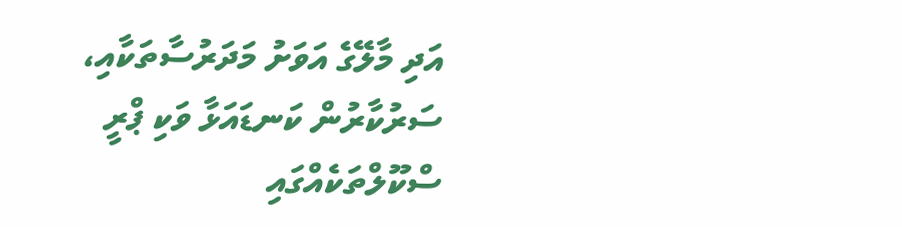އަދި މާލޭގެ އަވަށު މަދަރުސާތަކާއި، ސަރުކާރުން ކަނޑައަޅާ ވަކި ޕްރީ ސްކޫލްތަކެއްގައި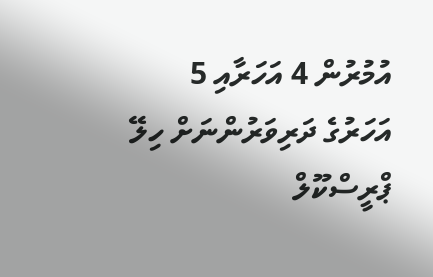އުމުރުން 4 އަހަރާއި 5 އަހަރުގެ ދަރިވަރުންނަށް ހިލޭ ޕްރީސްކޫލް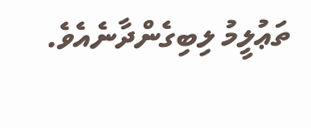ތަޢުލީމު ލިބިގެންދާނެއެވެ.